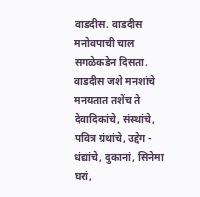वाडदीस. वाडदीस मनोवपाची चाल सगळेकडेन दिसता.
वाडदीस जशे मनशांचे मनयतात तशेंच ते देवादिकांचे, संस्थांचे, पवित्र ग्रंथांचे, उद्देग - धंद्यांचे, दुकानां, सिनेमा घरां,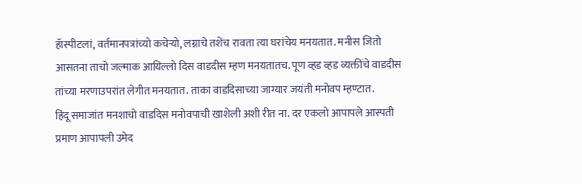हॅास्पीटलां, वर्तमानपत्रांच्यो कचेऱ्यो, लग्नाचे तशेंच रावता त्या घरांचेय मनयतात. मनीस जितो आसतना ताचो जल्माक आयिल्लो दिस वाडदीस म्हण मनयतातच. पूण व्हड व्हड व्यक्तींचे वाडदीस तांच्या मरणाउपरांत लेगीत मनयतात. ताका वाडदिसाच्या जाग्यार जयंती मनोवप म्हण्टात.
हिंदू समाजांत मनशाचो वाडदिस मनोवपाची खाशेली अशी रीत ना. दर एकलो आपापले आस्पती प्रमाण आपापली उमेद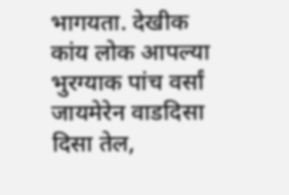भागयता. देखीक कांय लोक आपल्या भुरग्याक पांच वर्सां जायमेरेन वाडदिसा दिसा तेल,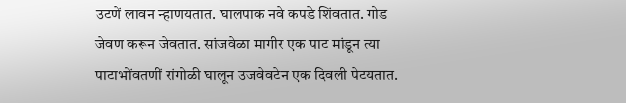उटणें लावन न्हाणयतात. घालपाक नवे कपडे शिंवतात. गोड जेवण करून जेवतात. सांजवेळा मागीर एक पाट मांडून त्या पाटाभोंवतणीं रांगोळी घालून उजवेवटेन एक दिवली पेटयतात.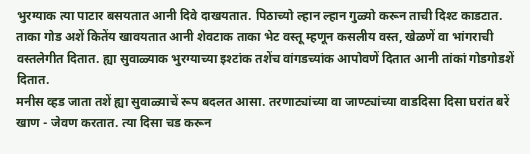भुरग्याक त्या पाटार बसयतात आनी दिवे दाखयतात. पिठाच्यो ल्हान ल्हान गुळ्यो करून ताची दिश्ट काडटात. ताका गोड अशें कितेंय खावयतात आनी शेवटाक ताका भेट वस्तू म्हणून कसलीय वस्त, खेळणें वा भांगराची वस्तलेगीत दितात. ह्या सुवाळ्याक भुरग्याच्या इश्टांक तशेंच वांगडच्यांक आपोवणें दितात आनी तांकां गोडगोडशें दितात.
मनीस व्हड जाता तशें ह्या सुवाळ्याचें रूप बदलत आसा. तरणाट्यांच्या वा जाण्ट्यांच्या वाडदिसा दिसा घरांत बरें खाण - जेवण करतात. त्या दिसा चड करून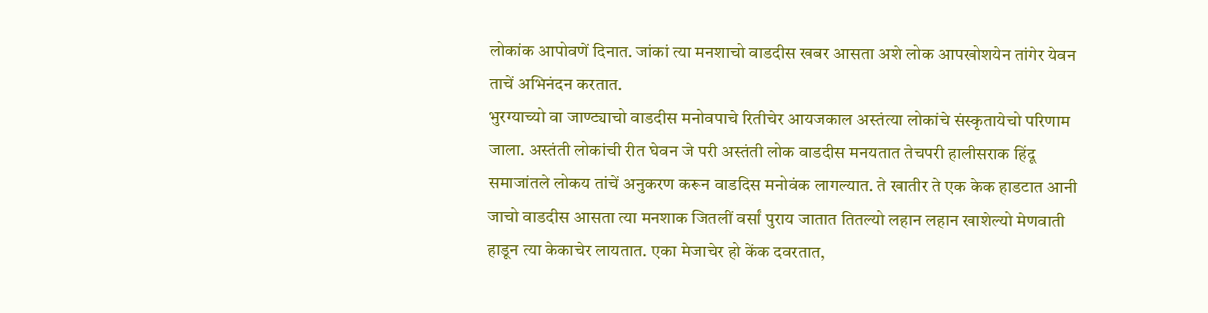लोकांक आपोवणें दिनात. जांकां त्या मनशाचो वाडदीस खबर आसता अशे लोक आपखोशयेन तांगेर येवन ताचें अभिनंदन करतात.
भुरग्याच्यो वा जाण्ट्याचो वाडदीस मनोवपाचे रितीचेर आयजकाल अस्तंत्या लोकांचे संस्कृतायेचो परिणाम जाला. अस्तंती लोकांची रीत घेवन जे परी अस्तंती लोक वाडदीस मनयतात तेचपरी हालीसराक हिंदू समाजांतले लोकय तांचें अनुकरण करून वाडदिस मनोवंक लागल्यात. ते खातीर ते एक केक हाडटात आनी जाचो वाडदीस आसता त्या मनशाक जितलीं वर्सां पुराय जातात तितल्यो लहान लहान खाशेल्यो मेणवाती हाडून त्या केकाचेर लायतात. एका मेजाचेर हो केंक दवरतात,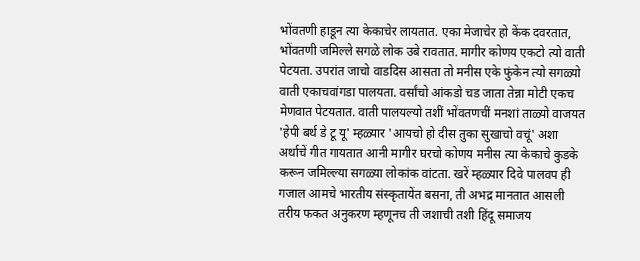भोंवतणी हाडून त्या केकाचेर लायतात. एका मेजाचेर हो केंक दवरतात, भोंवतणी जमिल्ले सगळे लोक उबे रावतात. मागीर कोणय एकटो त्यो वाती पेटयता. उपरांत जाचो वाडदिस आसता तो मनीस एके फुंकेन त्यो सगळ्यो वाती एकाचवांगडा पालयता. वर्सांचो आंकडो चड जाता तेन्ना मोटी एकच मेणवात पेटयतात. वाती पालयल्यो तशीं भोंवतणचीं मनशां ताळ्यो वाजयत 'हेपी बर्थ डे टू यू' म्हळ्यार 'आयचो हो दीस तुका सुखाचो वचूं' अशा अर्थाचें गीत गायतात आनी मागीर घरचो कोणय मनीस त्या केकाचे कुडके करून जमिल्ल्या सगळ्या लोकांक वांटता. खरें म्हळ्यार दिवे पालवप ही गजाल आमचे भारतीय संस्कृतायेंत बसना, ती अभद्र मानतात आसली तरीय फकत अनुकरण म्हणूनच ती जशाची तशी हिंदू समाजय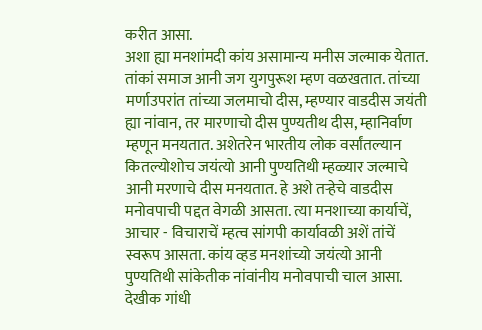करीत आसा.
अशा ह्या मनशांमदी कांय असामान्य मनीस जल्माक येतात. तांकां समाज आनी जग युगपुरूश म्हण वळखतात. तांच्या मर्णाउपरांत तांच्या जलमाचो दीस, म्हण्यार वाडदीस जयंती ह्या नांवान, तर मारणाचो दीस पुण्यतीथ दीस, म्हानिर्वाण म्हणून मनयतात. अशेतरेन भारतीय लोक वर्सांतल्यान कितल्योशोच जयंत्यो आनी पुण्यतिथी म्हळ्यार जल्माचे आनी मरणाचे दीस मनयतात. हे अशे तऱ्हेचे वाडदीस मनोवपाची पद्दत वेगळी आसता. त्या मनशाच्या कार्याचें, आचार - विचाराचें म्हत्व सांगपी कार्यावळी अशें तांचें स्वरूप आसता. कांय व्हड मनशांच्यो जयंत्यो आनी पुण्यतिथी सांकेतीक नांवांनीय मनोवपाची चाल आसा. देखीक गांधी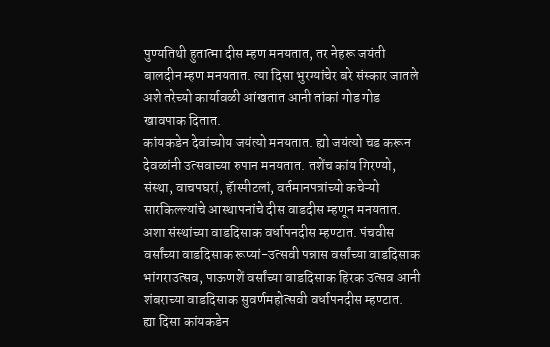पुण्यतिथी हुतात्मा दीस म्हण मनयतात, तर नेहरू जयंती बालदीन म्हण मनयतात. त्या दिसा भुरग्यांचेर बरे संस्कार जातले अशे तरेच्यो कार्यावळी आंखतात आनी तांकां गोड गोड खावपाक दितात.
कांयकडेन देवांच्योय जयंत्यो मनयतात. ह्यो जयंत्यो चड करून देवळांनी उत्सवाच्या रुपान मनयतात. तशेंच कांय गिरण्यो, संस्था, वाचपघरां, हॅास्पीटलां, वर्तमानपत्रांच्यो कचेऱ्यो सारकिल्ल्यांचे आस्थापनांचे दीस वाडदीस म्हणून मनयतात. अशा संस्थांच्या वाडदिसाक वर्धापनदीस म्हण्टात. पंचवीस वर्सांच्या वाडदिसाक रूप्यां-उत्सवी पन्नास वर्सांच्या वाडदिसाक भांगराउत्सव, पाऊणशें वर्सांच्या वाडदिसाक हिरक उत्सव आनी शंबराच्या वाडदिसाक सुवर्णमहोत्सवी वर्धापनदीस म्हण्टात.
ह्या दिसा कांयकडेन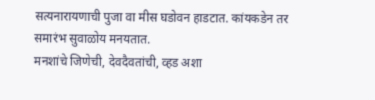सत्यनारायणाची पुजा वा मीस घडोवन हाडटात. कांयकडेन तर समारंभ सुवाळोय मनयतात.
मनशांचे जिणेची, देवदैवतांची, व्हड अशा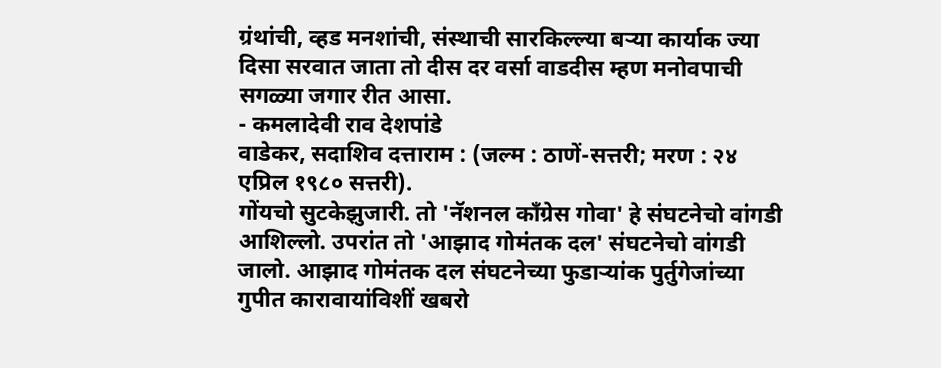ग्रंथांची, व्हड मनशांची, संस्थाची सारकिल्ल्या बऱ्या कार्याक ज्या दिसा सरवात जाता तो दीस दर वर्सा वाडदीस म्हण मनोवपाची सगळ्या जगार रीत आसा.
- कमलादेवी राव देशपांडे
वाडेकर, सदाशिव दत्ताराम : (जल्म : ठाणें-सत्तरी; मरण : २४ एप्रिल १९८० सत्तरी).
गोंयचो सुटकेझुजारी. तो 'नॅशनल काँग्रेस गोवा' हे संघटनेचो वांगडी आशिल्लो. उपरांत तो 'आझाद गोमंतक दल' संघटनेचो वांगडी जालो. आझाद गोमंतक दल संघटनेच्या फुडाऱ्यांक पुर्तुगेजांच्या गुपीत कारावायांविशीं खबरो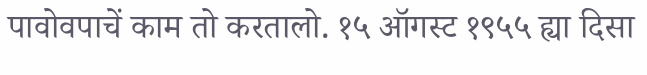पावोवपाचें काम तो करतालो. १५ ऑगस्ट १९५५ ह्या दिसा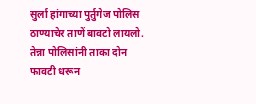सुर्ला हांगाच्या पुर्तुगेज पोलिस ठाण्याचेर ताणें बावटो लायलो. तेन्ना पोलिसांनी ताका दोन फावटी धरून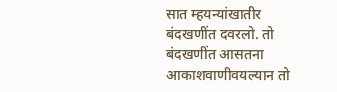सात म्हयन्यांखातीर बंदखणींत दवरलो. तो बंदखणींत आसतना आकाशवाणीवयल्यान तो